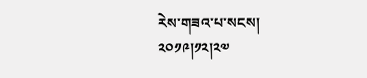རེས་གཟའ་པ་སངས། ༢༠༡༩།༡༢།༢༧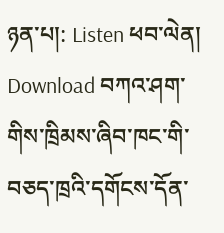ཉན་པ།: Listen ཕབ་ལེན། Download བཀའ་ཤག་གིས་ཁྲིམས་ཞིབ་ཁང་གི་བཅད་ཁྲའི་དགོངས་དོན་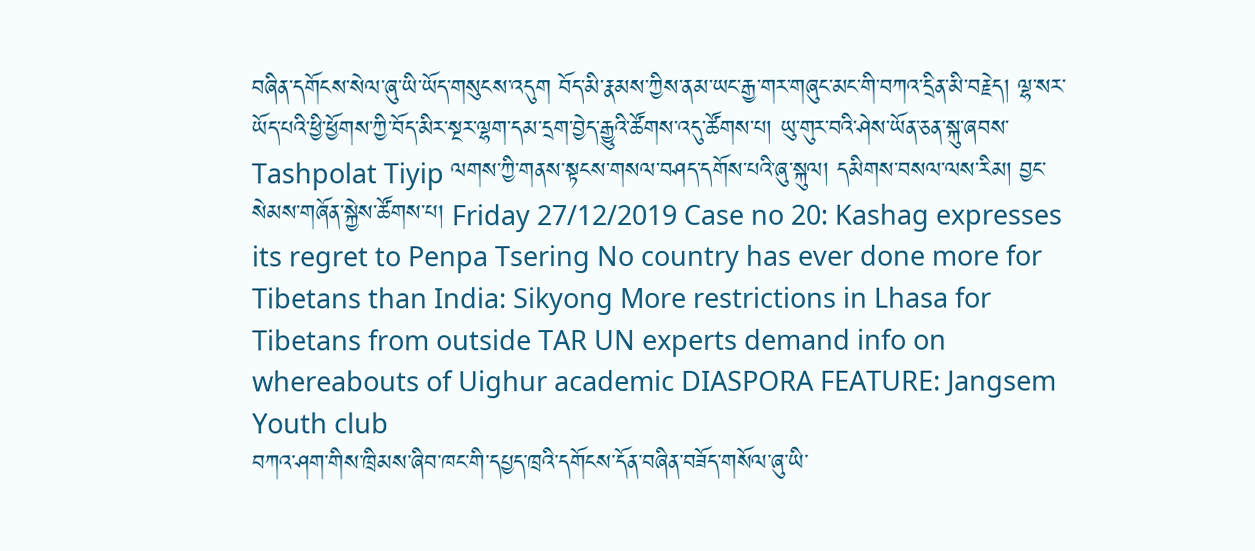བཞིན་དགོངས་སེལ་ཞུ་ཡི་ཡོད་གསུངས་འདུག བོད་མི་རྣམས་ཀྱིས་ནམ་ཡང་རྒྱ་གར་གཞུང་མང་གི་བཀའ་དྲིན་མི་བརྗེད། ལྷ་སར་ཡོད་པའི་ཕྱི་ཕྱོགས་ཀྱི་བོད་མིར་སྔར་ལྷག་དམ་དྲག་བྱེད་རྒྱུའི་ཚོགས་འདུ་ཚོགས་པ། ཡུ་གུར་བའི་ཤེས་ཡོན་ཅན་སྐུ་ཞབས་ Tashpolat Tiyip ལགས་ཀྱི་གནས་སྟངས་གསལ་བཤད་དགོས་པའི་ཞུ་སྐུལ། དམིགས་བསལ་ལས་རིམ། བྱང་སེམས་གཞོན་སྐྱེས་ཚོགས་པ། Friday 27/12/2019 Case no 20: Kashag expresses its regret to Penpa Tsering No country has ever done more for Tibetans than India: Sikyong More restrictions in Lhasa for Tibetans from outside TAR UN experts demand info on whereabouts of Uighur academic DIASPORA FEATURE: Jangsem Youth club
བཀའ་ཤག་གིས་ཁྲིམས་ཞིབ་ཁང་གི་དཔྱད་ཁྲའི་དགོངས་དོན་བཞིན་བཟོད་གསོལ་ཞུ་ཡི་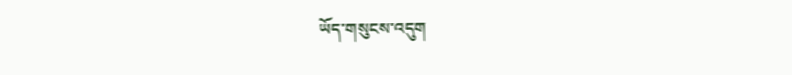ཡོད་གསུངས་འདུག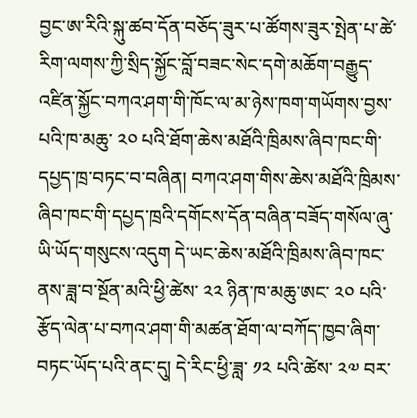བྱང་ཨ་རིའི་སྐུ་ཚབ་དོན་བཅོད་ཟུར་པ་ཚོགས་ཟུར་སྤེན་པ་ཚེ་རིག་ལགས་ཀྱི་སྲིད་སྐྱོང་བློ་བཟང་སེང་དགེ་མཆོག་བརྒྱུད་འཛིན་སྐྱོང་བཀའ་ཤག་གི་ཁོང་ལ་མ་ཉེས་ཁག་གཡོགས་བྱས་པའི་ཁ་མཆུ་ ༢༠ པའི་ཐོག་ཆེས་མཐོའི་ཁྲིམས་ཞིབ་ཁང་གི་དཔྱད་ཁྲ་བཏང་བ་བཞིན། བཀའ་ཤག་གིས་ཆེས་མཐོའི་ཁྲིམས་ཞིབ་ཁང་གི་དཔྱད་ཁྲའི་དགོངས་དོན་བཞིན་བཟོད་གསོལ་ཞུ་ཡི་ཡོད་གསུངས་འདུག དེ་ཡང་ཆེས་མཐོའི་ཁྲིམས་ཞིབ་ཁང་ནས་ཟླ་བ་སྔོན་མའི་ཕྱི་ཚེས་ ༢༢ ཉིན་ཁ་མཆུ་ཨང་ ༢༠ པའི་རྩོད་ལེན་པ་བཀའ་ཤག་གི་མཚན་ཐོག་ལ་བཀོད་ཁྱབ་ཞིག་བཏང་ཡོད་པའི་ནང་དུ། དེ་རིང་ཕྱི་ཟླ་ ༡༢ པའི་ཚེས་ ༢༧ བར་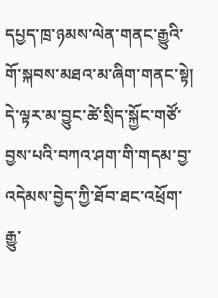དཔྱད་ཁྲ་ཉམས་ལེན་གནང་རྒྱུའི་གོ་སྐབས་མཐའ་མ་ཞིག་གནང་སྟེ། དེ་ལྟར་མ་བྱུང་ཚེ་སྲིད་སྐྱོང་གཙོ་བྱས་པའི་བཀའ་ཤག་གི་གདམ་བྱ་འདེམས་བྱེད་ཀྱི་ཐོབ་ཐང་འཕྲོག་རྒྱུ་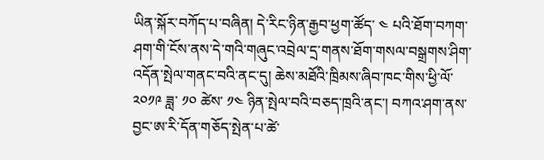ཡིན་སྐོར་བཀོད་པ་བཞིན། དེ་རིང་ཉིན་རྒྱབ་ཕྱག་ཚོད་ ༤ པའི་ཐོག་བཀག་ཤག་གི་ངོས་ནས་དེ་གའི་གཞུང་འབྲེལ་དྲ་གནས་ཐོག་གསལ་བསྒྲགས་ཤིག་འདོན་སྤེལ་གནང་བའི་ནང་དུ། ཆེས་མཐོའི་ཁྲིམས་ཞིབ་ཁང་གིས་ཕྱི་ལོ་ ༢༠༡༩ ཟླ་ ༡༠ ཚེས་ ༡༤ ཉིན་སྤེལ་བའི་བཅད་ཁྲའི་ནང་། བཀའ་ཤག་ནས་བྱང་ཨ་རི་དོན་གཅོད་སྤེན་པ་ཚེ་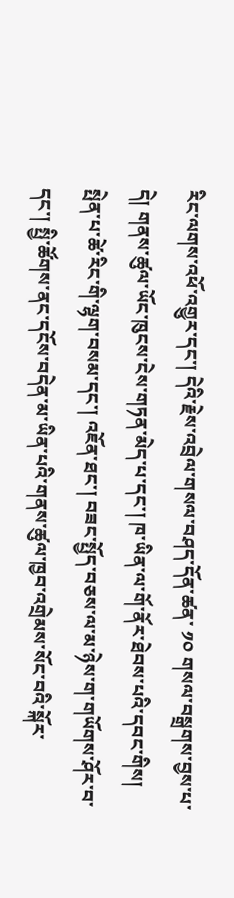རིང་ལགས་འཕོ་འགྱུར་དང་། དེའི་རྗེས་འབྲེལ་གསལ་བཤད་དོན་ཚན་ ༡༠ གསལ་བསྒྲགས་བྱས་པ་དེ། གནས་ཚུལ་ཡོང་ཁུངས་ངེས་གཏན་མེད་པ་དང་། ཁ་ཡིན་ལ་གོ་ནོར་ཐེབས་པའི་དབང་གིས། སྤེན་པ་ཚེ་རིང་གི་ལྷག་བསམ་དང་། འཇོན་ཐང་། བཟང་སྤྱོད་བཅས་ལ་མ་ཉེས་ག་གཡོགས་ཤོར་བ་དང་། སྤྱི་ཚོགས་ནང་དངོས་བདེན་མ་ཡིན་པའི་གནས་ཚུལ་ཁྱབ་འགྲེམས་སོང་བའི་སྐོར་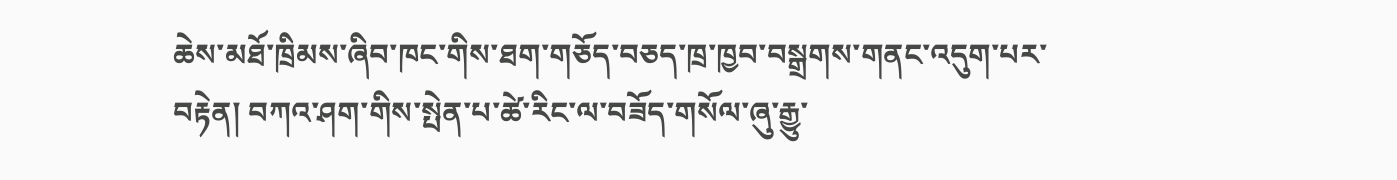ཆེས་མཐོ་ཁྲིམས་ཞིབ་ཁང་གིས་ཐག་གཅོད་བཅད་ཁྲ་ཁྱབ་བསྒྲགས་གནང་འདུག་པར་བརྟེན། བཀའ་ཤག་གིས་སྤེན་པ་ཚེ་རིང་ལ་བཟོད་གསོལ་ཞུ་རྒྱུ་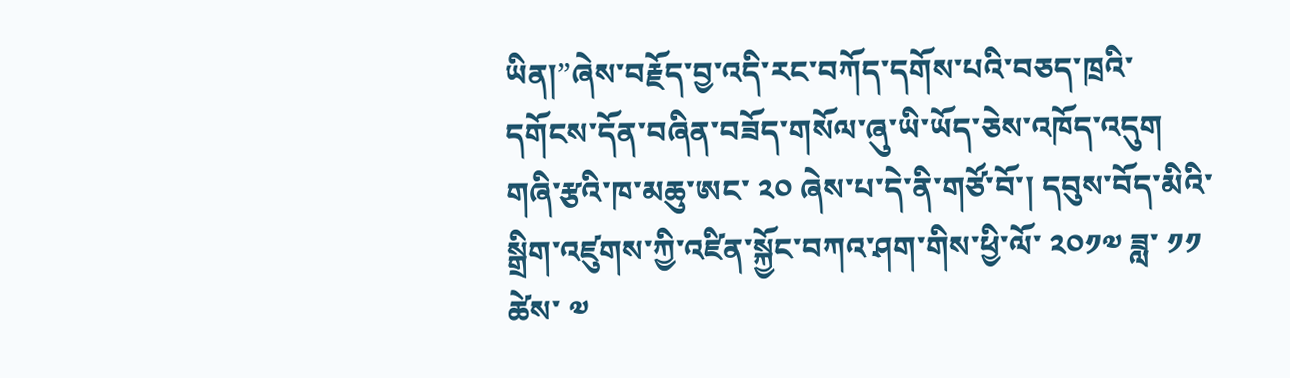ཡིན།”ཞེས་བརྗོད་བྱ་འདི་རང་བཀོད་དགོས་པའི་བཅད་ཁྲའི་དགོངས་དོན་བཞིན་བཟོད་གསོལ་ཞུ་ཡི་ཡོད་ཅེས་འཁོད་འདུག གཞི་རྩའི་ཁ་མཆུ་ཨང་ ༢༠ ཞེས་པ་དེ་ནི་གཙོ་བོ་། དབུས་བོད་མིའི་སྒྲིག་འཛུགས་ཀྱི་འཛིན་སྐྱོང་བཀའ་ཤག་གིས་ཕྱི་ལོ་ ༢༠༡༧ ཟླ་ ༡༡ ཚེས་ ༧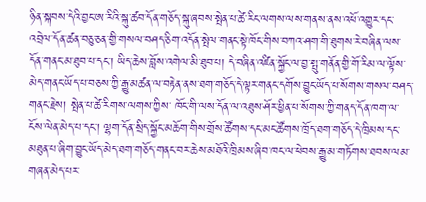ཉིན་སྐབས་དེའི་བྱང་ཨ་རིའི་སྐུ་ཚབ་དོན་གཅོད་སྐུ་ཞབས་སྤེན་པ་ཚེ་རིང་ལགས་ལས་གནས་ནས་འཕོ་འགྱུར་དང་འབྲེལ་དོན་ཚན་བཅུ་ཅན་གྱི་གསལ་བཤད་ཅིག་འདོན་སྤེལ་གནང་སྟེ་ཁོང་གིས་བཀའ་ཤག་གི་ཐུགས་རེ་བཞིན་ལས་དོན་གནང་མ་ཐུབ་པ་དང་། ཡིད་ཆེས་བློས་འགེལ་མི་ཐུབ་པ། དེ་བཞིན་འཛིན་སྐྱོང་ལ་བྱ་སྤུ་གནོན་གྱི་གོ་རིམ་ལ་ལྟོས་མེད་གནང་ཡོད་པ་བཅས་ཀྱི་རྒྱུ་མཚན་ལ་བརྟེན་ནས་ཐག་གཅོད་དེ་ལྟར་གནང་དགོས་བྱུང་ཡོད་པ་སོགས་གསལ་བཤད་གནང་རྗེས། སྤེན་པ་ཚེ་རིགས་ལགས་ཀྱིས་ ཁོང་གི་ལས་དོན་ལ་འཐུས་ཤོར་ཕྱིན་པ་སོགས་ཀྱི་གནད་དོན་ཁག་ལ་ངོས་ལེན་མེད་པ་དང་། ལྷག་དོན་སྲིད་སྐྱོང་མཆོག་གིས་གྲོས་ཚོགས་དང་མང་ཚོགས་ཁྲོད་ཐག་གཅོད་དེ་ཁྲིམས་དང་མཐུན་པ་ཞིག་བྱུང་ཡོད་མེད་ཐག་གཅོད་གནང་བར་ཆེས་མཐོའི་ཁྲིམས་ཞིབ་ཁང་ལ་ཕེབས་རྒྱུ་མ་གཏོགས་ཐབས་ལམ་གཞན་མེད་པར་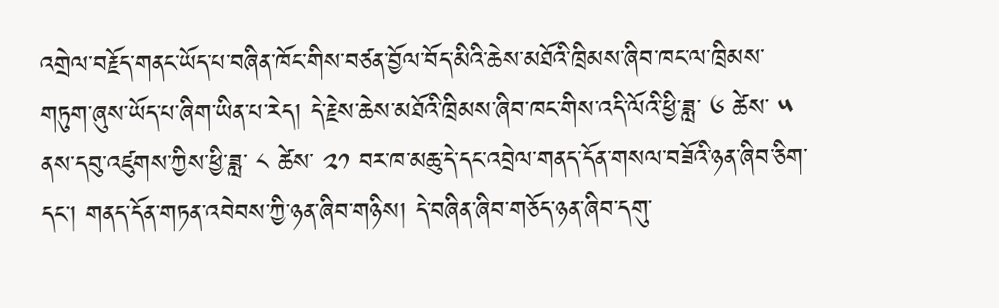འགྲེལ་བརྗོད་གནང་ཡོད་པ་བཞིན་ཁོང་གིས་བཙན་བྱོལ་བོད་མིའི་ཆེས་མཐོའི་ཁྲིམས་ཞིབ་ཁང་ལ་ཁྲིམས་གཏུག་ཞུས་ཡོད་པ་ཞིག་ཡིན་པ་རེད། དེ་རྗེས་ཆེས་མཐོའི་ཁྲིམས་ཞིབ་ཁང་གིས་འདི་ལོའི་ཕྱི་ཟླ་ ༦ ཚེས་ ༥ ནས་དབུ་འཛུགས་ཀྱིས་ཕྱི་ཟླ་ ༨ ཚེས་ ༢༡ བར་ཁ་མཆུ་དེ་དང་འབྲེལ་གནད་དོན་གསལ་བཟོའི་ཉན་ཞིབ་ཅིག་དང་། གནད་དོན་གཏན་འབེབས་ཀྱི་ཉན་ཞིབ་གཉིས། དེ་བཞིན་ཞིབ་གཅོད་ཉན་ཞིབ་དགུ་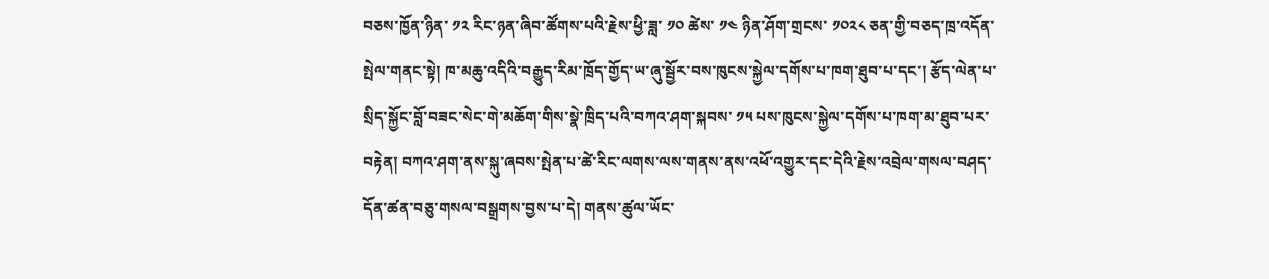བཅས་ཁྱོན་ཉིན་ ༡༢ རིང་ཉན་ཞིབ་ཚོགས་པའི་རྗེས་ཕྱི་ཟླ་ ༡༠ ཚེས་ ༡༤ ཉིན་ཤོག་གྲངས་ ༡༠༢༨ ཅན་གྱི་བཅད་ཁྲ་འདོན་སྤེལ་གནང་སྟེ། ཁ་མཆུ་འདིའི་བརྒྱུད་རིམ་ཁྲོད་གྱོད་ཡ་ཞུ་སྦྱོར་བས་ཁུངས་སྐྱེལ་དགོས་པ་ཁག་ཐུབ་པ་དང་། རྩོད་ལེན་པ་སྲིད་སྐྱོང་བློ་བཟང་སེང་གེ་མཆོག་གིས་སྣེ་ཁྲིད་པའི་བཀའ་ཤག་སྐབས་ ༡༥ པས་ཁུངས་སྐྱེལ་དགོས་པ་ཁག་མ་ཐུབ་པར་བརྟེན། བཀའ་ཤག་ནས་སྐུ་ཞབས་སྤེན་པ་ཚེ་རིང་ལགས་ལས་གནས་ནས་འཕོ་འགྱུར་དང་དེའི་རྗེས་འབྲེལ་གསལ་བཤད་དོན་ཚན་བཅུ་གསལ་བསྒྲགས་བྱས་པ་དེ། གནས་ཚུལ་ཡོང་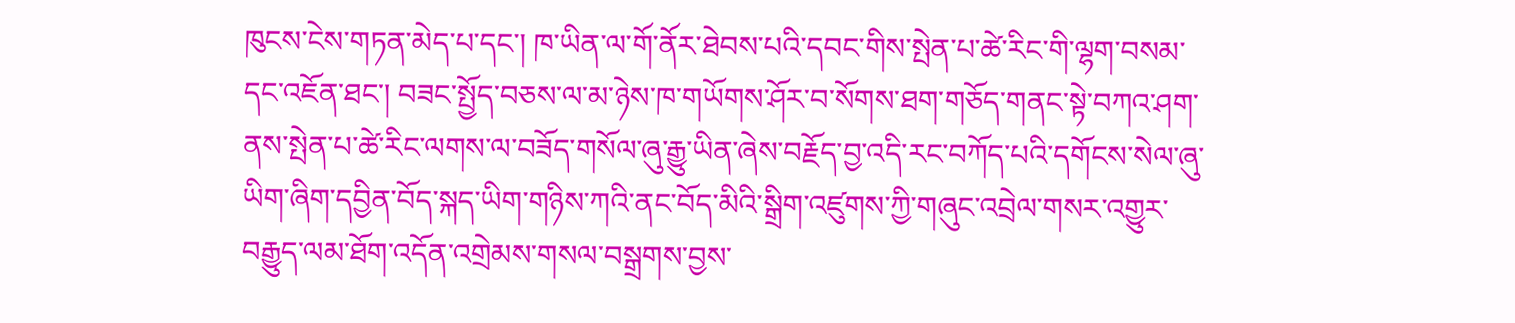ཁུངས་ངེས་གཏན་མེད་པ་དང་། ཁ་ཡིན་ལ་གོ་ནོར་ཐེབས་པའི་དབང་གིས་སྤེན་པ་ཚེ་རིང་གི་ལྷག་བསམ་དང་འཇོན་ཐང་། བཟང་སྤྱོད་བཅས་ལ་མ་ཉེས་ཁ་གཡོགས་ཤོར་བ་སོགས་ཐག་གཅོད་གནང་སྟེ་བཀའ་ཤག་ནས་སྤེན་པ་ཚེ་རིང་ལགས་ལ་བཟོད་གསོལ་ཞུ་རྒྱུ་ཡིན་ཞེས་བརྗོད་བྱ་འདི་རང་བཀོད་པའི་དགོངས་སེལ་ཞུ་ཡིག་ཞིག་དབྱིན་བོད་སྐད་ཡིག་གཉིས་ཀའི་ནང་བོད་མིའི་སྒྲིག་འཛུགས་ཀྱི་གཞུང་འབྲེལ་གསར་འགྱུར་བརྒྱུད་ལམ་ཐོག་འདོན་འགྲེམས་གསལ་བསྒྲགས་བྱས་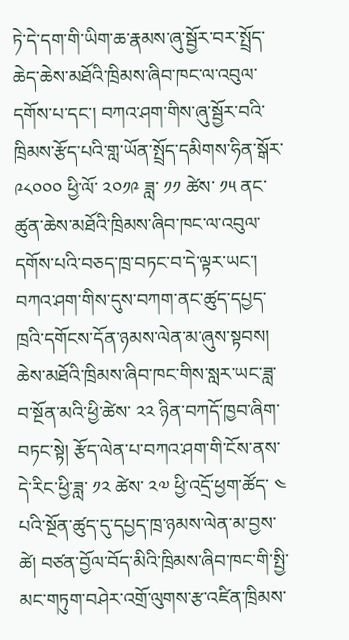ཏེ་དེ་དག་གི་ཡིག་ཆ་རྣམས་ཞུ་སྦྱོར་བར་སྤྲོད་ཆེད་ཆེས་མཐོའི་ཁྲིམས་ཞིབ་ཁང་ལ་འབུལ་དགོས་པ་དང་། བཀའ་ཤག་གིས་ཞུ་སྦྱོར་བའི་ཁྲིམས་རྩོད་པའི་གླ་ཡོན་སྤྲོད་དམིགས་ཧིན་སྒོར་ ༩༨༠༠༠ ཕྱི་ལོ་ ༢༠༡༩ ཟླ་ ༡༡ ཚེས་ ༡༥ ནང་ཚུན་ཆེས་མཐོའི་ཁྲིམས་ཞིབ་ཁང་ལ་འབུལ་དགོས་པའི་བཅད་ཁྲ་བཏང་བ་དེ་ལྟར་ཡང་། བཀའ་ཤག་གིས་དུས་བཀག་ནང་ཚུད་དཔྱད་ཁྲའི་དགོངས་དོན་ཉམས་ལེན་མ་ཞུས་སྟབས། ཆེས་མཐོའི་ཁྲིམས་ཞིབ་ཁང་གིས་སླར་ཡང་ཟླ་བ་སྔོན་མའི་ཕྱི་ཚེས་ ༢༢ ཉིན་བཀདོ་ཁྱབ་ཞིག་བཏང་སྟེ། རྩོད་ལེན་པ་བཀའ་ཤག་གི་ངོས་ནས་དེ་རིང་ཕྱི་ཟླ་ ༡༢ ཚེས་ ༢༧ ཕྱི་འདྲོ་ཕྱག་ཚོད་ ༤ པའི་སྔོན་ཚུད་དུ་དཔྱད་ཁྲ་ཉམས་ལེན་མ་བྱས་ཚེ། བཙན་བྱོལ་བོད་མིའི་ཁྲིམས་ཞིབ་ཁང་གི་སྤྱི་མང་གཏུག་བཤེར་འགྲོ་ལུགས་རྩ་འཛིན་ཁྲིམས་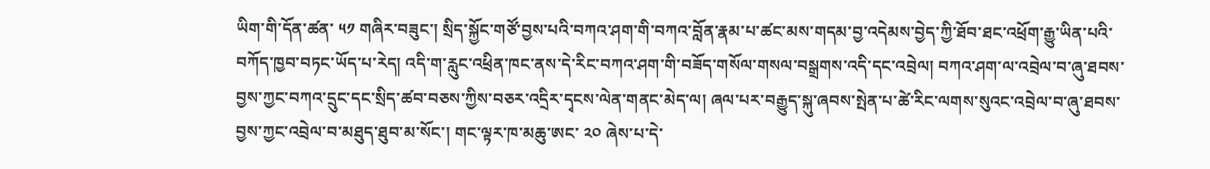ཡིག་གི་དོན་ཚན་ ༥༡ གཞིར་བཟུང་། སྲིད་སྐྱོང་གཙོ་བྱས་པའི་བཀའ་ཤག་གི་བཀའ་བློན་རྣམ་པ་ཚང་མས་གདམ་བྱ་འདེམས་བྱེད་ཀྱི་ཐོབ་ཐང་འཕྲོག་རྒྱུ་ཡིན་པའི་བཀོད་ཁྱབ་བཏང་ཡོད་པ་རེད། འདི་ག་རླུང་འཕྲིན་ཁང་ནས་དེ་རིང་བཀའ་ཤག་གི་བཟོད་གསོལ་གསལ་བསྒྲགས་འདི་དང་འབྲེལ། བཀའ་ཤག་ལ་འབྲེལ་བ་ཞུ་ཐབས་བྱས་ཀྱང་བཀའ་དྲུང་དང་སྲིད་ཚབ་བཅས་ཀྱིས་བཅར་འདྲིར་དྭངས་ལེན་གནང་མེད་ལ། ཞལ་པར་བརྒྱུད་སྐུ་ཞབས་སྤེན་པ་ཚེ་རིང་ལགས་སུའང་འབྲེལ་བ་ཞུ་ཐབས་བྱས་ཀྱང་འབྲེལ་བ་མཐུད་ཐུབ་མ་སོང་། གང་ལྟར་ཁ་མཆུ་ཨང་ ༢༠ ཞེས་པ་དེ་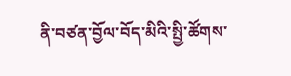ནི་བཙན་བྱོལ་བོད་མིའི་སྤྱི་ཚོགས་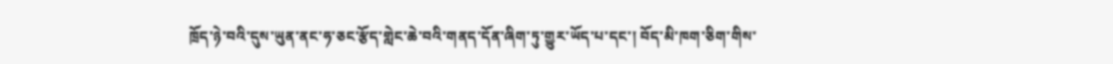ཁྲོད་ཉེ་བའི་དུས་ཡུན་ནང་ཧ་ཅང་རྩོད་གླེང་ཆེ་བའི་གནད་དོན་ཞིག་ཏུ་གྱུར་ཡོད་པ་དང་། བོད་མི་ཁག་ཅིག་གིས་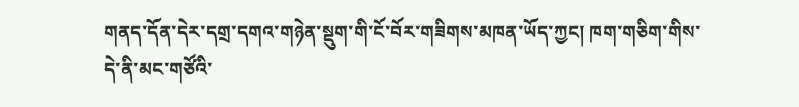གནད་དོན་དེར་དགྲ་དགའ་གཉེན་སྡུག་གི་ངོ་བོར་གཟིགས་མཁན་ཡོད་ཀྱང། ཁག་གཅིག་གིས་དེ་ནི་མང་གཙོའི་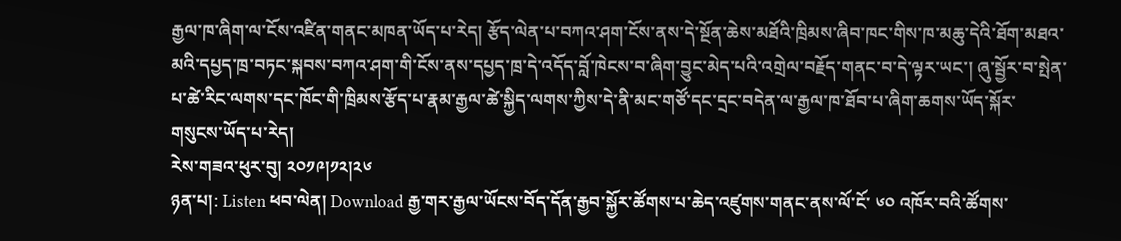རྒྱལ་ཁ་ཞིག་ལ་ངོས་འཛིན་གནང་མཁན་ཡོད་པ་རེད། རྩོད་ལེན་པ་བཀའ་ཤག་ངོས་ནས་དེ་སྔོན་ཆེས་མཐོའི་ཁྲིམས་ཞིབ་ཁང་གིས་ཁ་མཆུ་དེའི་ཐོག་མཐའ་མའི་དཔྱད་ཁྲ་བཏང་སྐབས་བཀའ་ཤག་གི་ངོས་ནས་དཔྱད་ཁྲ་དེ་འདོད་བློ་ཁེངས་བ་ཞིག་བྱུང་མེད་པའི་འགྲེལ་བརྗོད་གནང་བ་དེ་ལྟར་ཡང་། ཞུ་སྦྱོར་བ་སྤེན་པ་ཚེ་རིང་ལགས་དང་ཁོང་གི་ཁྲིམས་རྩོད་པ་རྣམ་རྒྱལ་ཚེ་སྐྱིད་ལགས་ཀྱིས་དེ་ནི་མང་གཙོ་དང་དྲང་བདེན་ལ་རྒྱལ་ཁ་ཐོབ་པ་ཞིག་ཆགས་ཡོད་སྐོར་གསུངས་ཡོད་པ་རེད།
རེས་གཟའ་ཕུར་བུ། ༢༠༡༩།༡༢།༢༦
ཉན་པ།: Listen ཕབ་ལེན། Download རྒྱ་གར་རྒྱལ་ཡོངས་བོད་དོན་རྒྱབ་སྐྱོར་ཚོགས་པ་ཆེད་འཛུགས་གནང་ནས་ལོ་ངོ་ ༦༠ འཁོར་བའི་ཚོགས་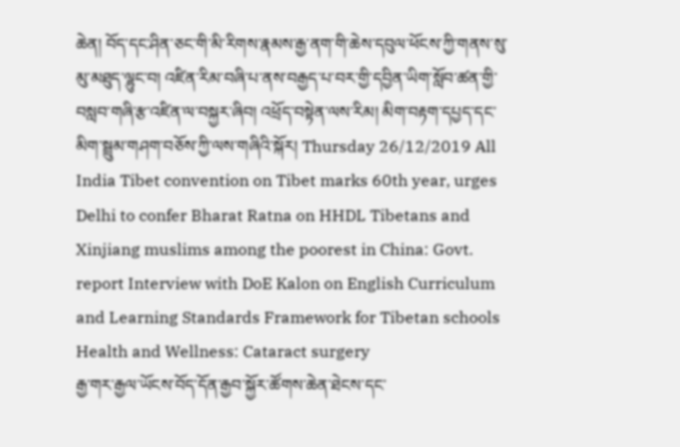ཆེན། བོད་དང་ཤིན་ཅང་གི་མི་རིགས་རྣམས་རྒྱ་ནག་གི་ཆེས་དབུལ་ཕོངས་ཀྱི་གནས་སུ་མུ་མཐུད་ལྷུང་བ། འཛིན་རིམ་བཞི་པ་ནས་བརྒྱད་པ་བར་གྱི་དབྱིན་ཡིག་སློབ་ཚན་གྱི་བསླབ་གཞི་རྩ་འཛིན་ལ་བསྐྱར་ཞིབ། འཕྲོད་བསྟེན་ལས་རིམ། མིག་བརྟག་དཔྱད་དང་མིག་སྦྲུམ་གཤག་བཅོས་ཀྱི་ལས་གཞིའི་སྐོར། Thursday 26/12/2019 All India Tibet convention on Tibet marks 60th year, urges Delhi to confer Bharat Ratna on HHDL Tibetans and Xinjiang muslims among the poorest in China: Govt. report Interview with DoE Kalon on English Curriculum and Learning Standards Framework for Tibetan schools Health and Wellness: Cataract surgery
རྒྱ་གར་རྒྱལ་ཡོངས་བོད་དོན་རྒྱབ་སྐྱོར་ཚོགས་ཆེན་ཐེངས་དང་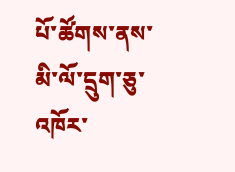པོ་ཚོགས་ནས་མི་ལོ་དྲུག་ཅུ་འཁོར་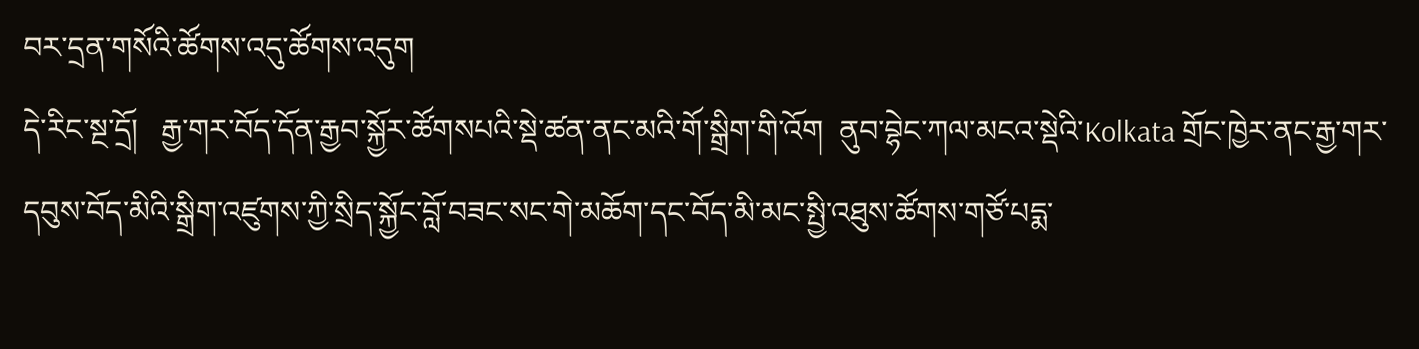བར་དྲན་གསོའི་ཚོགས་འདུ་ཚོགས་འདུག
དེ་རིང་སྔ་དྲོ།   རྒྱ་གར་བོད་དོན་རྒྱབ་སྐྱོར་ཚོགསཔའི་སྡེ་ཚན་ནང་མའི་གོ་སྒྲིག་གི་འོག  ནུབ་བྷེང་ཀལ་མངའ་སྡེའི་Kolkata གྲོང་ཁྱེར་ནང་རྒྱ་གར་དབུས་བོད་མིའི་སྒྲིག་འཛུགས་ཀྱི་སྲིད་སྐྱོང་བློ་བཟང་སང་གེ་མཆོག་དང་བོད་མི་མང་སྤྱི་འཐུས་ཚོགས་གཙོ་པདྨ་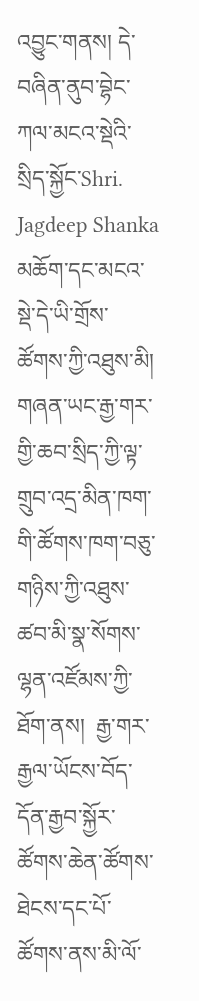འབྱུང་གནས། དེ་བཞིན་ནུབ་བྷེང་ཀལ་མངའ་སྡེའི་སྲིད་སྐྱོང་Shri. Jagdeep Shanka མཆོག་དང་མངའ་སྡེ་དེ་ཡི་གྲོས་ཚོགས་ཀྱི་འཐུས་མི།  གཞན་ཡང་རྒྱ་གར་གྱི་ཆབ་སྲིད་ཀྱི་ལྟ་གྲུབ་འདྲ་མིན་ཁག་གི་ཚོགས་ཁག་བཅུ་གཉིས་ཀྱི་འཐུས་ཚབ་མི་སྣ་སོགས་ལྷན་འཛོམས་ཀྱི་ཐོག་ནས།  རྒྱ་གར་རྒྱལ་ཡོངས་བོད་དོན་རྒྱབ་སྐྱོར་ཚོགས་ཆེན་ཚོགས་ཐེངས་དང་པོ་ཚོགས་ནས་མི་ལོ་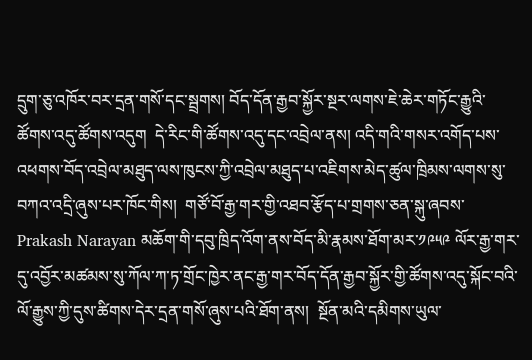དྲུག་ཅུ་འཁོར་བར་དྲན་གསོ་དང་སྦྲགས། བོད་དོན་རྒྱབ་སྐྱོར་སྔར་ལགས་ཇེ་ཆེར་གཏོང་རྒྱུའི་ཚོགས་འདུ་ཚོགས་འདུག  དེ་རིང་གི་ཚོགས་འདུ་དང་འབྲེལ་ནས། འདི་གའི་གསར་འགོད་པས་འཕགས་བོད་འབྲེལ་མཐུད་ལས་ཁུངས་ཀྱི་འབྲེལ་མཐུད་པ་འཇིགས་མེད་ཚུལ་ཁྲིམས་ལགས་སུ་བཀའ་འདྲི་ཞུས་པར་ཁོང་གིས།  གཙོ་བོ་རྒྱ་གར་གྱི་འཐབ་རྩོད་པ་གྲགས་ཅན་སྐུ་ཞབས་ Prakash Narayan མཆོག་གི་དབུ་ཁྲིད་འོག་ནས་བོད་མི་རྣམས་ཐོག་མར་༡༩༥༩ ལོར་རྒྱ་གར་དུ་འབྱོར་མཚམས་སུ་ཀོལ་ཀ་ཏ་གྲོང་ཁྱེར་ནང་རྒྱ་གར་བོད་དོན་རྒྱབ་སྐྱོར་གྱི་ཚོགས་འདུ་སྐོང་བའི་ལོ་རྒྱུས་ཀྱི་དུས་ཚིགས་དེར་དྲན་གསོ་ཞུས་པའི་ཐོག་ནས།  སྔོན་མའི་དམིགས་ཡུལ་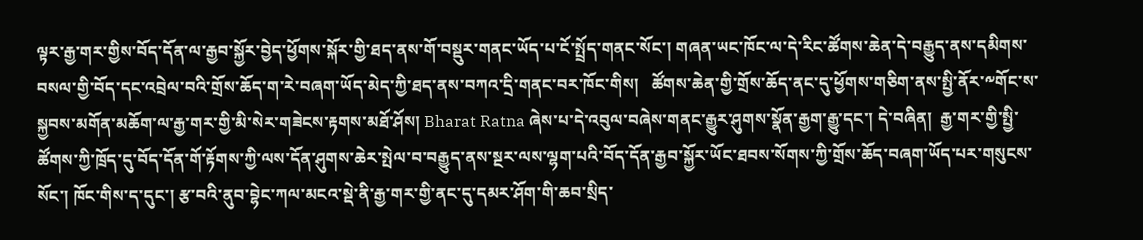ལྟར་རྒྱ་གར་གྱིས་བོད་དོན་ལ་རྒྱབ་སྐྱོར་བྱེད་ཕྱོགས་སྐོར་གྱི་ཐད་ནས་གོ་བསྡུར་གནང་ཡོད་པ་ངོ་སྤྲོད་གནང་སོང་། གཞན་ཡང་ཁོང་ལ་དེ་རིང་ཚོགས་ཆེན་དེ་བརྒྱུད་ནས་དམིགས་བསལ་གྱི་བོད་དང་འབྲེལ་བའི་གྲོས་ཆོད་ག་རེ་བཞག་ཡོད་མེད་ཀྱི་ཐད་ནས་བཀའ་དྲི་གནང་བར་ཁོང་གིས།   ཚོགས་ཆེན་གྱི་གྲོས་ཆོད་ནང་དུ་ཕྱོགས་གཅིག་ནས་སྤྱི་ནོར་༸གོང་ས་སྐྱབས་མགོན་མཆོག་ལ་རྒྱ་གར་གྱི་མི་སེར་གཟེངས་རྟགས་མཐོ་ཤོས། Bharat Ratna ཞེས་པ་དེ་འབུལ་བཞེས་གནང་རྒྱུར་ཤུགས་སྣོན་རྒྱག་རྒྱུ་དང་། དེ་བཞིན།  རྒྱ་གར་གྱི་སྤྱི་ཚོགས་ཀྱི་ཁྲོད་དུ་བོད་དོན་གོ་རྟོགས་ཀྱི་ལས་དོན་ཤུགས་ཆེར་སྤེལ་བ་བརྒྱུད་ནས་སྔར་ལས་ལྷག་པའི་བོད་དོན་རྒྱབ་སྐྱོར་ཡོང་ཐབས་སོགས་ཀྱི་གྲོས་ཆོད་བཞག་ཡོད་པར་གསུངས་སོང་། ཁོང་གིས་ད་དུང་། རྩ་བའི་ནུབ་བྷེང་ཀལ་མངའ་སྡེ་ནི་རྒྱ་གར་གྱི་ནང་དུ་དམར་ཤོག་གི་ཆབ་སྲིད་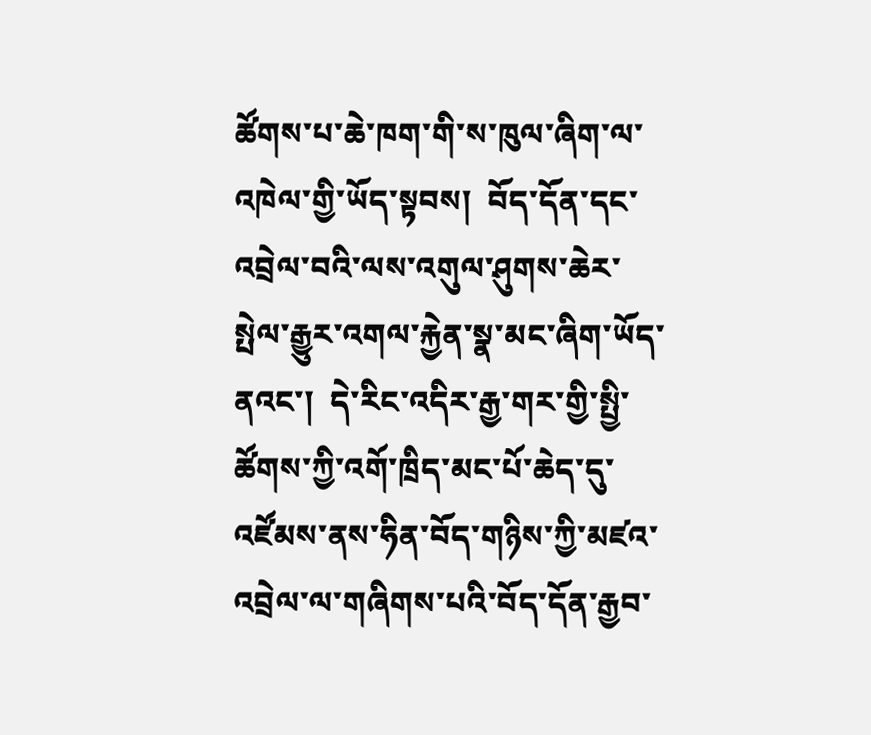ཚོགས་པ་ཆེ་ཁག་གི་ས་ཁུལ་ཞིག་ལ་འཁེལ་གྱི་ཡོད་སྟབས།  བོད་དོན་དང་འབྲེལ་བའི་ལས་འགུལ་ཤུགས་ཆེར་སྤེལ་རྒྱུར་འགལ་རྐྱེན་སྣ་མང་ཞིག་ཡོད་ནའང་།  དེ་རིང་འདིར་རྒྱ་གར་གྱི་སྤྱི་ཚོགས་ཀྱི་འགོ་ཁྲིད་མང་པོ་ཆེད་དུ་འཛོམས་ནས་ཧིན་བོད་གཉིས་ཀྱི་མཛའ་འབྲེལ་ལ་གཞིགས་པའི་བོད་དོན་རྒྱབ་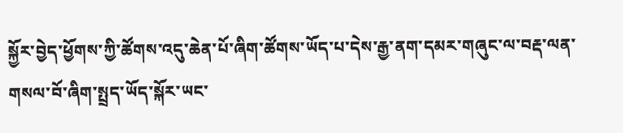སྐྱོར་བྱེད་ཕྱོགས་ཀྱི་ཚོགས་འདུ་ཆེན་པོ་ཞིག་ཚོགས་ཡོད་པ་དེས་རྒྱ་ནག་དམར་གཞུང་ལ་བརྡ་ལན་གསལ་བོ་ཞིག་སྤྲད་ཡོད་སྐོར་ཡང་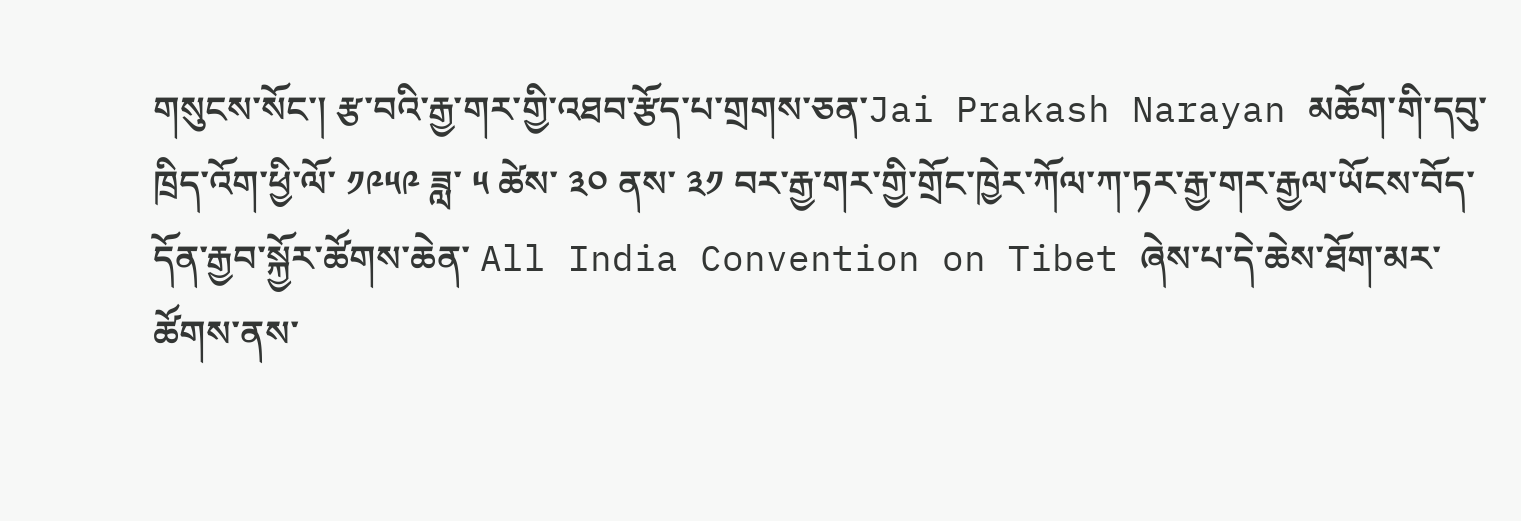གསུངས་སོང་། རྩ་བའི་རྒྱ་གར་གྱི་འཐབ་རྩོད་པ་གྲགས་ཅན་Jai Prakash Narayan མཆོག་གི་དབུ་ཁྲིད་འོག་ཕྱི་ལོ་ ༡༩༥༩ ཟླ་ ༥ ཚེས་ ༣༠ ནས་ ༣༡ བར་རྒྱ་གར་གྱི་གྲོང་ཁྱེར་ཀོལ་ཀ་ཏར་རྒྱ་གར་རྒྱལ་ཡོངས་བོད་དོན་རྒྱབ་སྐྱོར་ཚོགས་ཆེན་ All India Convention on Tibet ཞེས་པ་དེ་ཆེས་ཐོག་མར་ཚོགས་ནས་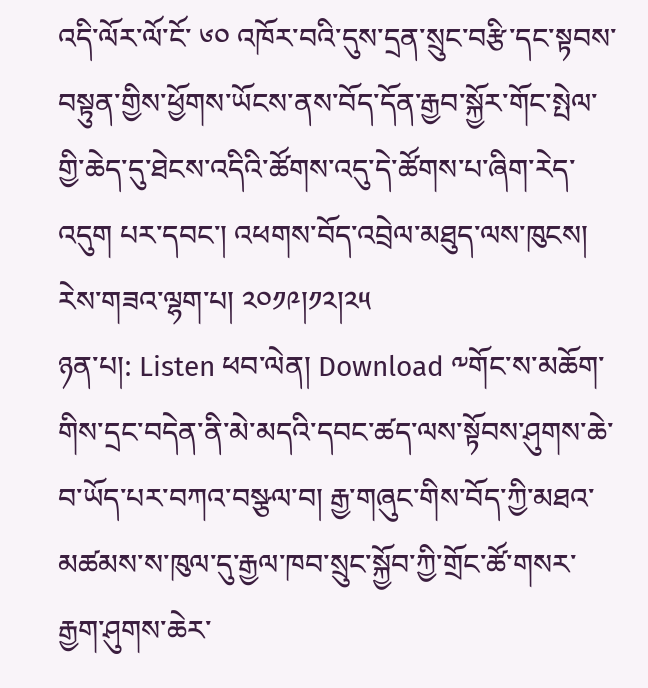འདི་ལོར་ལོ་ངོ་ ༦༠ འཁོར་བའི་དུས་དྲན་སྲུང་བརྩི་དང་སྟབས་བསྟུན་གྱིས་ཕྱོགས་ཡོངས་ནས་བོད་དོན་རྒྱབ་སྐྱོར་གོང་སྤེལ་གྱི་ཆེད་དུ་ཐེངས་འདིའི་ཚོགས་འདུ་དེ་ཚོགས་པ་ཞིག་རེད་འདུག པར་དབང་། འཕགས་བོད་འབྲེལ་མཐུད་ལས་ཁུངས།
རེས་གཟའ་ལྷག་པ། ༢༠༡༩།༡༢།༢༥
ཉན་པ།: Listen ཕབ་ལེན། Download ༸གོང་ས་མཆོག་གིས་དྲང་བདེན་ནི་མེ་མདའི་དབང་ཚད་ལས་སྟོབས་ཤུགས་ཆེ་བ་ཡོད་པར་བཀའ་བསྩལ་བ། རྒྱ་གཞུང་གིས་བོད་ཀྱི་མཐའ་མཚམས་ས་ཁུལ་དུ་རྒྱལ་ཁབ་སྲུང་སྐྱོབ་ཀྱི་གྲོང་ཚོ་གསར་རྒྱག་ཤུགས་ཆེར་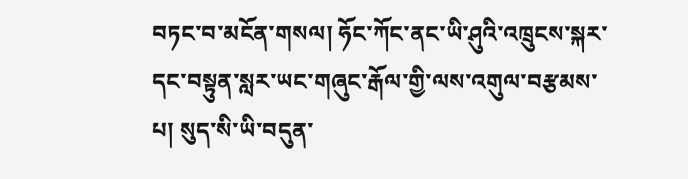བཏང་བ་མངོན་གསལ། ཧོང་ཀོང་ནང་ཡི་ཤུའི་འཁྲུངས་སྐར་དང་བསྟུན་སླར་ཡང་གཞུང་རྒོལ་གྱི་ལས་འགུལ་བརྩམས་པ། སུད་སི་ཡི་བདུན་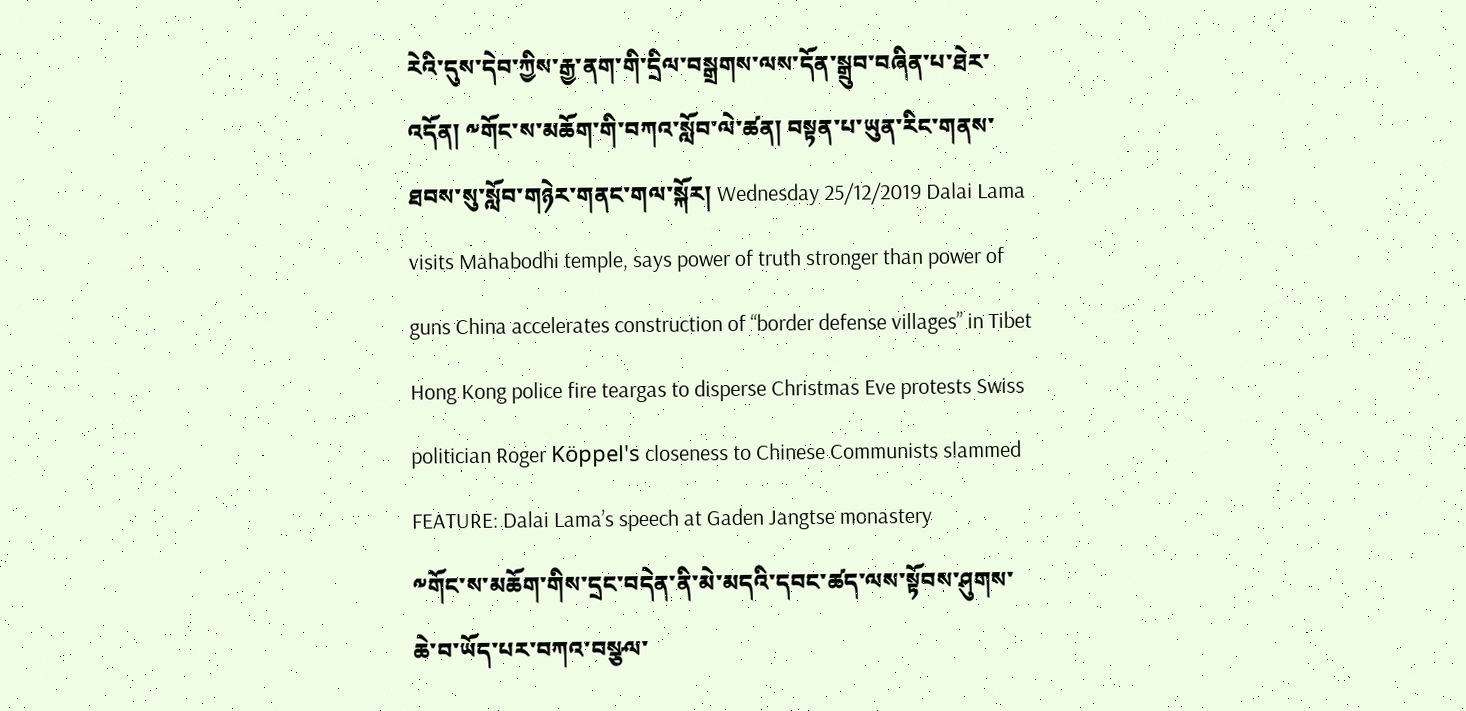རེའི་དུས་དེབ་ཀྱིས་རྒྱ་ནག་གི་དྲིལ་བསྒྲགས་ལས་དོན་སྒྲུབ་བཞིན་པ་ཐེར་འདོན། ༸གོང་ས་མཆོག་གི་བཀའ་སློབ་ལེ་ཚན། བསྟན་པ་ཡུན་རིང་གནས་ཐབས་སུ་སློབ་གཉེར་གནང་གལ་སྐོར། Wednesday 25/12/2019 Dalai Lama visits Mahabodhi temple, says power of truth stronger than power of guns China accelerates construction of “border defense villages” in Tibet Hong Kong police fire teargas to disperse Christmas Eve protests Swiss politician Roger Köppel's closeness to Chinese Communists slammed FEATURE: Dalai Lama’s speech at Gaden Jangtse monastery
༸གོང་ས་མཆོག་གིས་དྲང་བདེན་ནི་མེ་མདའི་དབང་ཚད་ལས་སྟོབས་ཤུགས་ཆེ་བ་ཡོད་པར་བཀའ་བསྩལ་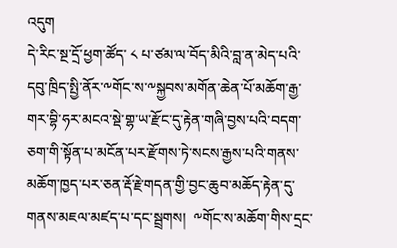འདུག
དེ་རིང་སྔ་དྲོ་ཕྱག་ཚོད་ ༨ པ་ཙམ་ལ་བོད་མིའི་བླ་ན་མེད་པའི་དབུ་ཁྲིད་སྤྱི་ནོར་༸གོང་ས་༸སྐྱབས་མགོན་ཆེན་པོ་མཆོག་རྒྱ་གར་བྷི་ཧར་མངའ་སྡེ་གྷ་ཡ་རྫོང་དུ་རྟེན་གཞི་བྱས་པའི་བདག་ཅག་གི་སྟོན་པ་མངོན་པར་རྫོགས་ཏེ་སངས་རྒྱས་པའི་གནས་མཆོག་ཁྱད་པར་ཅན་རྡོ་རྗེ་གདན་གྱི་བྱང་ཆུབ་མཆོད་རྟེན་དུ་གནས་མཇལ་མཛད་པ་དང་སྦྲགས།  ༸གོང་ས་མཆོག་གིས་དྲང་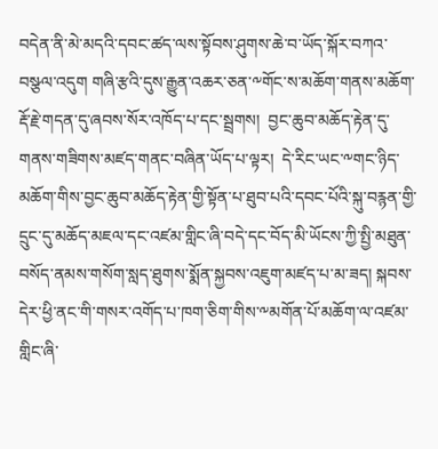བདེན་ནི་མེ་མདའི་དབང་ཚད་ལས་སྟོབས་ཤུགས་ཆེ་བ་ཡོད་སྐོར་བཀའ་བསྩལ་འདུག གཞི་རྩའི་དུས་རྒྱུན་འཆར་ཅན་༸གོང་ས་མཆོག་གནས་མཆོག་རྡོ་རྗེ་གདན་དུ་ཞབས་སོར་འཁོད་པ་དང་སྦྲགས།  བྱང་ཆུབ་མཆོད་རྟེན་དུ་གནས་གཟིགས་མཛད་གནང་བཞིན་ཡོད་པ་ལྟར།  དེ་རིང་ཡང་༸གང་ཉིད་མཆོག་གིས་བྱང་ཆུབ་མཆོད་རྟེན་གྱི་སྟོན་པ་ཐུབ་པའི་དབང་པོའི་སྐུ་བརྙན་གྱི་དྲུང་དུ་མཆོད་མཇལ་དང་འཛམ་གླིང་ཞི་བདེ་དང་བོད་མི་ཡོངས་ཀྱི་སྤྱི་མཐུན་བསོད་ནམས་གསོག་སླད་ཐུགས་སྨོན་སྐྱབས་འཇུག་མཛད་པ་མ་ཟད། སྐབས་དེར་ཕྱི་ནང་གི་གསར་འགོད་པ་ཁག་ཅིག་གིས་༸མགོན་པོ་མཆོག་ལ་འཛམ་གླིང་ཞི་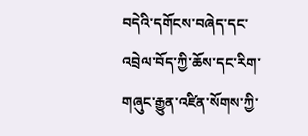བདེའི་དགོངས་བཞེད་དང་འབྲེལ་བོད་ཀྱི་ཆོས་དང་རིག་གཞུང་རྒྱུན་འཛིན་སོགས་ཀྱི་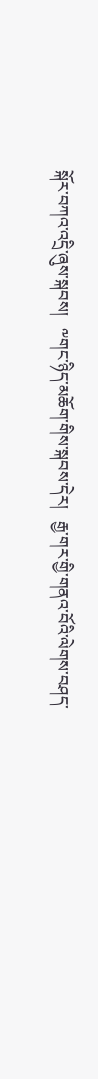སྐོར་བཀའ་འདྲི་ཞུས་སྐབས།   ༸གང་ཉིད་མཆོག་གིས་སྐབས་དེར།   རྒྱ་གར་གྱི་གནའ་བོའི་ལེགས་བཤད་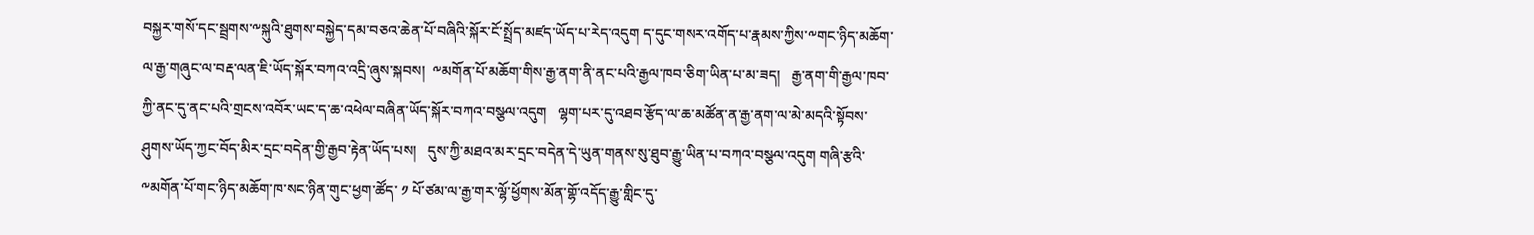བསྐྱར་གསོ་དང་སྦྲགས་༸སྐུའི་ཐུགས་བསྐྱེད་དམ་བཅའ་ཆེན་པོ་བཞིའི་སྐོར་ངོ་སྤྲོད་མཛད་ཡོད་པ་རེད་འདུག ད་དུང་གསར་འགོད་པ་རྣམས་ཀྱིས་༸གང་ཉིད་མཆོག་ལ་རྒྱ་གཞུང་ལ་བརྡ་ལན་ཇི་ཡོད་སྐོར་བཀའ་འདྲི་ཞུས་སྐབས།  ༸མགོན་པོ་མཆོག་གིས་རྒྱ་ནག་ནི་ནང་པའི་རྒྱལ་ཁབ་ཅིག་ཡིན་པ་མ་ཟད།   རྒྱ་ནག་གི་རྒྱལ་ཁབ་ཀྱི་ནང་དུ་ནང་པའི་གྲངས་འབོར་ཡང་ད་ཆ་འཕེལ་བཞིན་ཡོད་སྐོར་བཀའ་བསྩལ་འདུག   ལྷག་པར་དུ་འཐབ་རྩོད་ལ་ཆ་མཚོན་ན་རྒྱ་ནག་ལ་མེ་མདའི་སྟོབས་ཤུགས་ཡོད་ཀྱང་བོད་མིར་དྲང་བདེན་གྱི་རྒྱབ་རྟེན་ཡོད་པས།   དུས་ཀྱི་མཐའ་མར་དྲང་བདེན་དེ་ཡུན་གནས་སུ་ཐུབ་རྒྱུ་ཡིན་པ་བཀའ་བསྩལ་འདུག གཞི་རྩའི་༸མགོན་པོ་གང་ཉིད་མཆོག་ཁ་སང་ཉིན་གུང་ཕྱག་ཚོད་ ༡ པོ་ཙམ་ལ་རྒྱ་གར་ལྷོ་ཕྱོགས་མོན་གྷོ་འདོད་རྒྱུ་གླིང་དུ་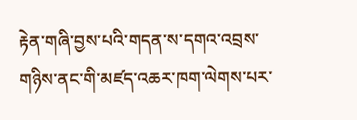རྟེན་གཞི་བྱས་པའི་གདན་ས་དགའ་འབྲས་གཉིས་ནང་གི་མཛད་འཆར་ཁག་ལེགས་པར་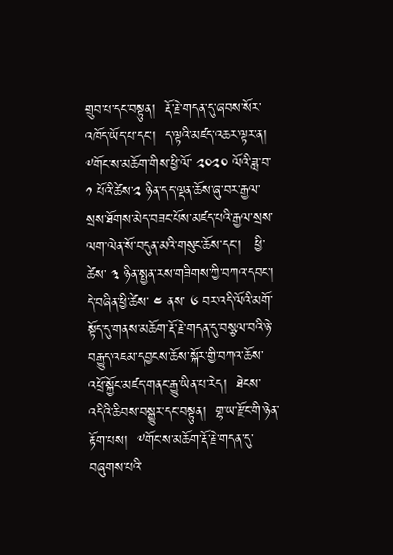གྲུབ་པ་དང་བསྟུན།  རྡོ་རྗེ་གདན་དུ་ཞབས་སོར་འཁོད་ཡོད་པ་དང་།  ད་ལྟའི་མཛད་འཆར་ལྟར་ན།  ༸གོང་ས་མཆོག་གིས་ཕྱི་ལོ་ ༢༠༢༠ ལོའི་ཟླ་བ་༡ པོའི་ཚེས་༢ ཉིན་དད་ལྡན་ཆོས་ཞུ་བར་རྒྱལ་སྲས་ཐོགས་མེད་བཟང་པོས་མཛད་པའི་རྒྱལ་སྲས་ལག་ལེན་སོ་བདུན་མའི་གསུང་ཆོས་དང་།   ཕྱི་ཚེས་ ༣ ཉིན་སྤྱན་རས་གཟིགས་ཀྱི་བཀའ་དབང་།   དེ་བཞིན་ཕྱི་ཚེས་ ༤ ནས་ ༦ བར་འདི་ལོའི་མགོ་སྟོད་དུ་གནས་མཆོག་རྡོ་རྗེ་གདན་དུ་བསྩལ་བའི་ཉེ་བརྒྱུད་འཇམ་དབྱངས་ཆོས་སྐོར་གྱི་བཀའ་ཆོས་འཕྲོ་སྐྱོང་མཛད་གནང་རྒྱུ་ཡིན་པ་རེད།  ཐེངས་འདིའི་ཆིབས་བསྒྱུར་དང་བསྟུན།  གྷ་ཡ་རྫོང་གི་ཉེན་རྟོག་པས།  ༸གོང་ས་མཆོག་རྡོ་རྗེ་གདན་དུ་བཞུགས་པའི་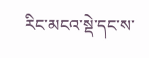རིང་མངའ་སྡེ་དང་ས་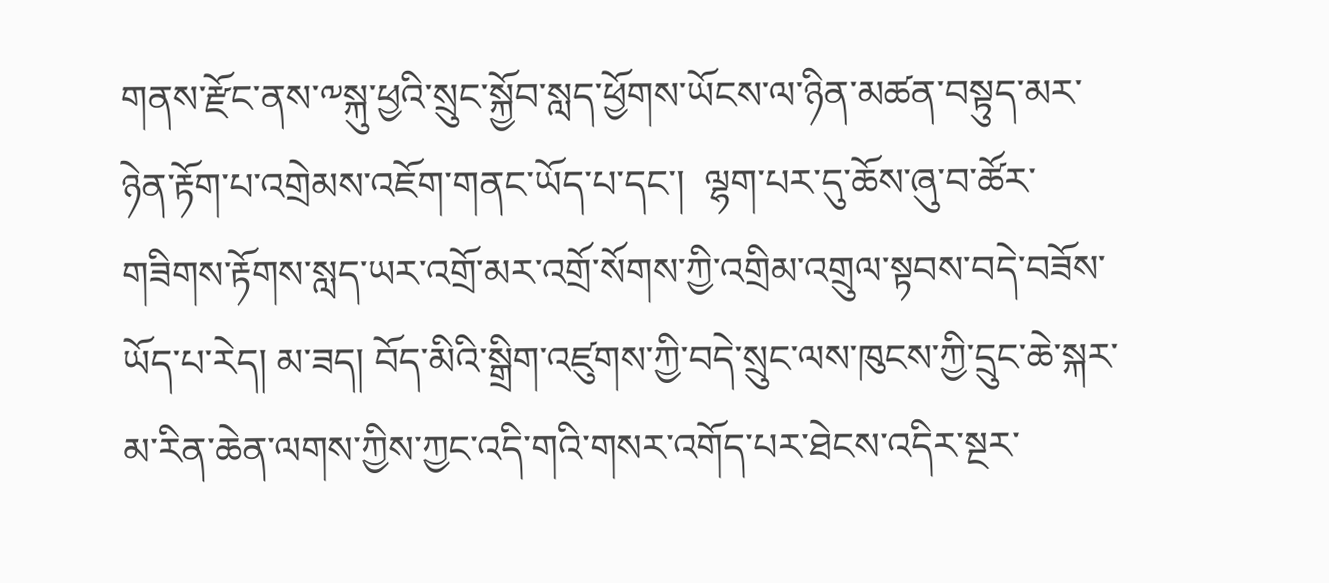གནས་རྫོང་ནས་༸སྐུ་ཕྱའི་སྲུང་སྐྱོབ་སླད་ཕྱོགས་ཡོངས་ལ་ཉིན་མཚན་བསྟུད་མར་ཉེན་རྟོག་པ་འགྲེམས་འཇོག་གནང་ཡོད་པ་དང་།  ལྷག་པར་དུ་ཆོས་ཞུ་བ་ཚོར་གཟིགས་རྟོགས་སླད་ཡར་འགྲོ་མར་འགྲོ་སོགས་ཀྱི་འགྲིམ་འགྲུལ་སྟབས་བདེ་བཟོས་ཡོད་པ་རེད། མ་ཟད། བོད་མིའི་སྒྲིག་འཛུགས་ཀྱི་བདེ་སྲུང་ལས་ཁུངས་ཀྱི་དྲུང་ཆེ་སྐར་མ་རིན་ཆེན་ལགས་ཀྱིས་ཀྱང་འདི་གའི་གསར་འགོད་པར་ཐེངས་འདིར་སྔར་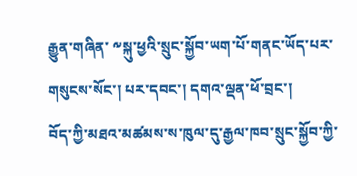རྒྱུན་གཞིན་ ༸སྐུ་ཕྱའི་སྲུང་སྐྱོབ་ཡག་པོ་གནང་ཡོད་པར་གསུངས་སོང་། པར་དབང་། དགའ་ལྡན་ཕོ་བྲང་།
བོད་ཀྱི་མཐའ་མཚམས་ས་ཁུལ་དུ་རྒྱལ་ཁབ་སྲུང་སྐྱོབ་ཀྱི་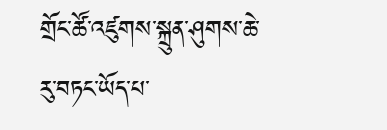གྲོང་ཚོ་འཛུགས་སྐྲུན་ཤུགས་ཆེ་རུ་བཏང་ཡོད་པ་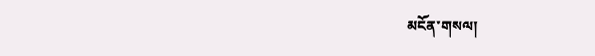མངོན་གསལ།